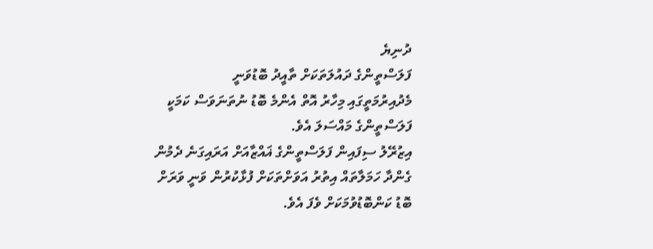ދުނިޔެ
ފަލަސްތީންގެ ދައުލަތަކަށް ތާއީދު ބޮޑުވަނީ
މެދުއިރުމަތީގައި މިހާރު އޮތް އެންމެ ބޮޑު ނުތަނަވަސް ކަމަކީ ފަލަސްތީންގެ މައްސަލަ އެވެ.
އިޒުރޭލު ސިފައިން ފަލަސްތީންގެ ޣައްޒާއަށް އަރައިގަނެ ދެމުން ގެންދާ ހަމަލާތައް އިތުރު އަވަށްތަކަށް ފުޅާކުރުން ވަނީ ވަރަށް ބޮޑު ކަންބޮޑުވުމަކަށް ވެފަ އެވެ.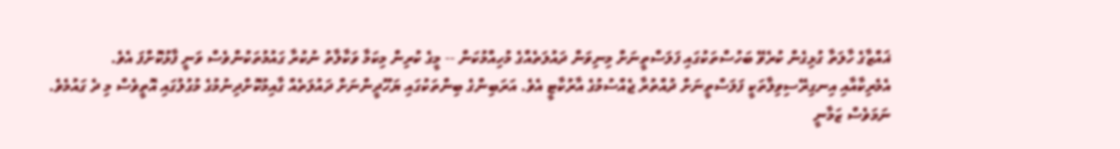ޣައްޒާގެ ހާލަތާ ގުޅިގެން ކުރެވޭ ބަހުސްތަކުގައި ފަލަސްތީނަށް މިނިވަން ދައުލަތެއްގެ މުހިއްމުކަން -- މީގެ ކުރިން މިކަމާ ވަކާލާތު ނުކުރާ ގައުމުތަކުންވެސް ވަނީ ފާޅުކޮށްފަ އެވެ.
އެމެރިކާއާއި އިނގިރޭސިވިލާތަކީ ފަލަސްތީނަށް ދުއްތުރާ ޖެއްސުމުގެ އާރުކާޓީ އެވެ. އަރަބިންގެ ބިންތަކުގައި ޔަހޫދީންނަށް ދައުލަތެއް ގާއިމުކޮށްދިނުމުގެ މުގުލުގައި އޮތީވެސް މި ދެ ގައުމެވެ.
ނަމަވެސް ޒަމާނީ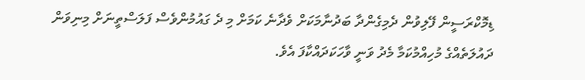ޑިމޮކްރަސީން ފޭލިވުން ދެމިގެންދާ ބަދުނާމަކަށް ވެދާނެ ކަމަށް މި ދެ ގައުމުންވެސް ފަލަސްތީނަށް މިނިވަން ދައުލަތެއްގެ މުހިއްމުކަމާ މެދު ވަނީ ވާހަކަދައްކާފަ އެވެ.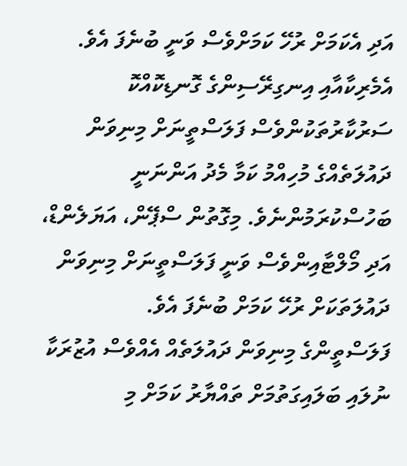އަދި އެކަމަށް ރުހޭ ކަމަށްވެސް ވަނީ ބުނެފަ އެވެ.
އެމެރިކާއާއި އިނގިރޭސިންގެ ގޮނޑިކޮއްކޮ ސަރުކާރުތަކުންވެސް ފަލަސްތީނަށް މިނިވަން ދައުލަތެއްގެ މުހިއްމު ކަމާ މެދު އަންނަނީ ބަހުސްކުރަމުންނެވެ. މިގޮތުން ސްޕޭން، އަޔަލެންޑް، އަދި މޯލްޓާއިންވެސް ވަނީ ފަލަސްތީނަށް މިނިވަން ދައުލަތަކަށް ރުހޭ ކަމަށް ބުނެފަ އެވެ.
ފަލަސްތީންގެ މިނިވަން ދައުލަތެއް އެއްވެސް އުޒުރަކާ ނުލައި ބަލައިގަތުމަށް ތައްޔާރު ކަމަށް މި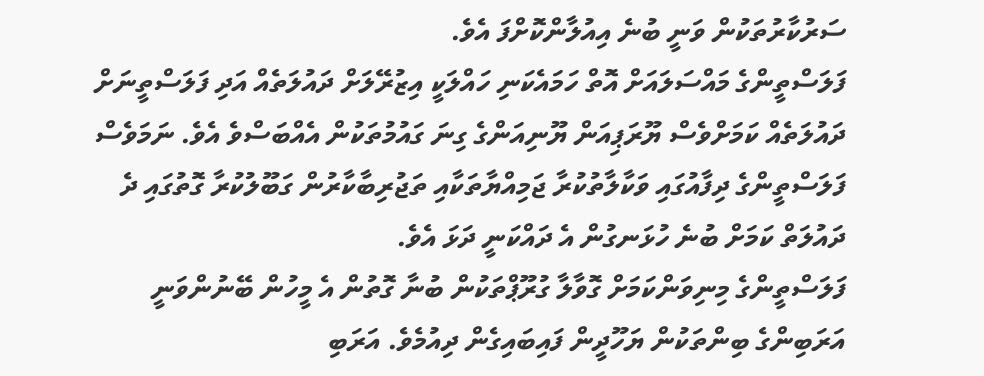ސަރުކާރުތަކުން ވަނީ ބުނެ އިއުލާންކޮށްފަ އެވެ.
ފަލަސްތީންގެ މައްސަލައަށް އޮތް ހަމައެކަނި ހައްލަކީ އިޒުރޭލަށް ދައުލަތެއް އަދި ފަލަސްތީނަށް ދައުލަތެއް ކަމަށްވެސް ޔޫރަޕިއަން ޔޫނިއަންގެ ގިނަ ގައުމުތަކުން އެއްބަސްވެ އެވެ. ނަމަވެސް ފަލަސްތީންގެ ދިފާއުގައި ވަކާލާތުކުރާ ޖަމިއްޔާތަކާއި ތަޖުރިބާކާރުން ގަބޫލުކުރާ ގޮތުގައި ދެ ދައުލަތް ކަމަށް ބުނެ ހުޅަނގުން އެ ދައްކަނީ ދަޅަ އެވެ.
ފަލަސްތީންގެ މިނިވަންކަމަށް ގޮވާލާ ގުރޫޕްތަކުން ބުނާ ގޮތުން އެ މީހުން ބޭނުންވަނީ އަރަބިންގެ ބިންތަކުން ޔަހޫދީން ފައިބައިގެން ދިއުމެވެ. އަރަބި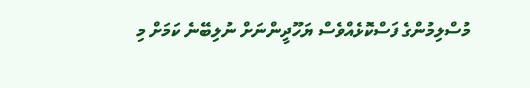މުސްލިމުންގެ ފަސްކޮޅެއްވެސް ޔަހޫދީންނަށް ނުލިބޭނެ ކަމަށް މި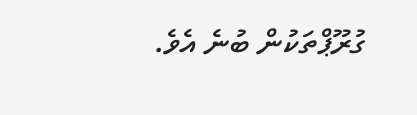ގުރޫޕްތަކުން ބުނެ އެވެ.